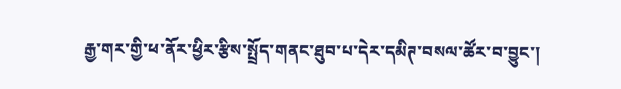རྒྱ་གར་གྱི་ཕ་ནོར་ཕྱིར་རྩིས་སྤྲོད་གནང་ཐུབ་པ་དེར་དམིཊ་བསལ་ཚོར་བ་བྱུང་།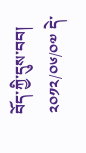བོད་ཀྱི་དུས་བབ། ༢༠༡༢/༠༦/༠༧ དེ་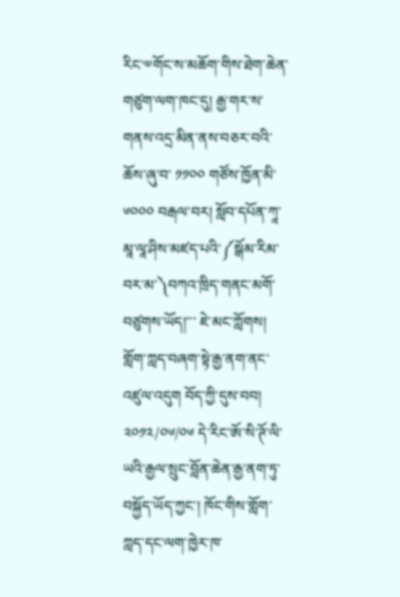རིང་༧གོང་ས་མཆོག་གིས་ཐེག་ཆེན་གཙུག་ལག་ཁང་དུ། རྒྱ་གར་ས་གནས་འདྲ་མིན་ནས་བཅར་བའི་ཆོས་ཞུ་བ་ ༡༡༠༠ གཙོས་ཁྱོན་མི་ ༦༠༠༠ བརྒལ་བར། སློབ་དཔོན་ཀཱ་མཱ་ལཱ་ཤིས་མཛད་པའི་༼སྒོམ་རིམ་བར་མ་༽བཀའ་ཁྲིད་གནང་མགོ་བཙུགས་ཡོད།་་་ ཇེ་མང་ཀློགས།
གློག་ཀླད་བཞག་སྟེ་རྒྱ་ནག་ནང་འཛུལ་འདུག བོད་ཀྱི་དུས་བབ། ༢༠༡༢/༠༦/༠༦ དེ་རིང་ཨོ་སི་ཊོ་ལི་ཡའི་རྒྱལ་སྲུང་བློན་ཆེན་རྒྱ་ནག་ཏུ་བསྐྱོད་ཡོད་ཀྱང་། ཁོང་གིས་གློག་ཀླད་དང་ལག་ཁྱེར་ཁ་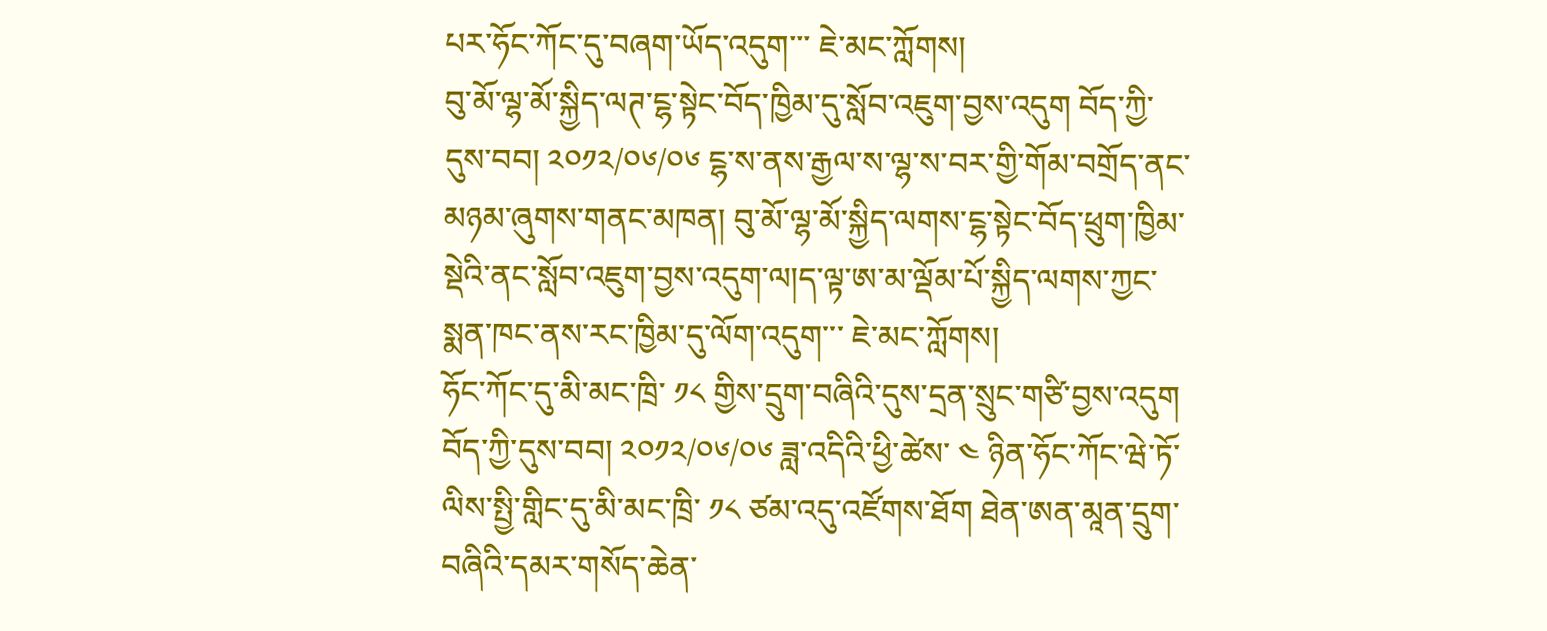པར་ཧོང་ཀོང་དུ་བཞག་ཡོད་འདུག་་་ ཇེ་མང་ཀློགས།
བུ་མོ་ལྷ་མོ་སྐྱིད་ལཊ་ངྷ་སྟེང་བོད་ཁྱིམ་དུ་སློབ་འཇུག་བྱས་འདུག བོད་ཀྱི་དུས་བབ། ༢༠༡༢/༠༦/༠༦ ངྷ་ས་ནས་རྒྱལ་ས་ལྷ་ས་བར་གྱི་གོམ་བགྲོད་ནང་མཉམ་ཞུགས་གནང་མཁན། བུ་མོ་ལྷ་མོ་སྐྱིད་ལགས་ངྷ་སྟེང་བོད་ཕྲུག་ཁྱིམ་སྡེའི་ནང་སློབ་འཇུག་བྱས་འདུག་ལ།ད་ལྟ་ཨ་མ་ལྡོམ་པོ་སྐྱིད་ལགས་ཀྱང་སྨན་ཁང་ནས་རང་ཁྱིམ་དུ་ལོག་འདུག་་་ ཇེ་མང་ཀློགས།
ཧོང་ཀོང་དུ་མི་མང་ཁྲི་ ༡༨ གྱིས་དྲུག་བཞིའི་དུས་དྲན་སྲུང་གཙི་བྱས་འདུག བོད་ཀྱི་དུས་བབ། ༢༠༡༢/༠༦/༠༦ ཟླ་འདིའི་ཕྱི་ཚེས་ ༤ ཉིན་ཧོང་ཀོང་ཝེ་ཏོ་ལིས་སྤྱི་གླིང་དུ་མི་མང་ཁྲི་ ༡༨ ཙམ་འདུ་འཛོགས་ཐོག ཐེན་ཨན་མཱན་དྲུག་བཞིའི་དམར་གསོད་ཆེན་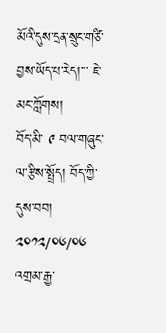མོའི་དུས་དྲན་སྲུང་གཙི་བྱས་ཡོད་པ་རེད།་་་ ཇེ་མང་ཀློགས།
བོད་མི་ ༩ བལ་གཞུང་ལ་རྩིས་སྤྲོད། བོད་ཀྱི་དུས་བབ། ༢༠༡༢/༠༦/༠༦ འགྲམ་རྒྱ་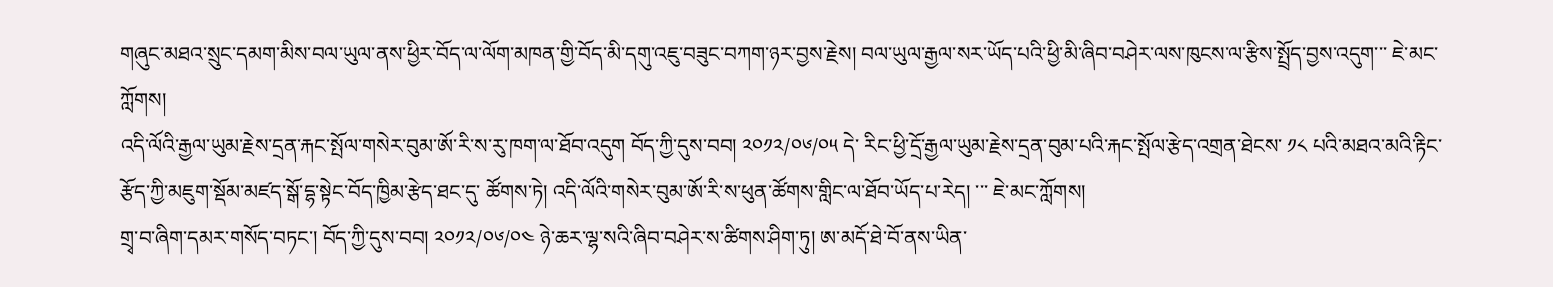གཞུང་མཐའ་སྲུང་དམག་མིས་བལ་ཡུལ་ནས་ཕྱིར་བོད་ལ་ལོག་མཁན་གྱི་བོད་མི་དགུ་འཇུ་བཟུང་བཀག་ཉར་བྱས་རྗེས། བལ་ཡུལ་རྒྱལ་སར་ཡོད་པའི་ཕྱི་མི་ཞིབ་བཤེར་ལས་ཁུངས་ལ་རྩིས་སྤྲོད་བྱས་འདུག་་་ ཇེ་མང་ཀློགས།
འདི་ལོའི་རྒྱལ་ཡུམ་རྗེས་དྲན་རྐང་སྤོལ་གསེར་བུམ་ཨོ་རི་ས་རུ་ཁག་ལ་ཐོབ་འདུག བོད་ཀྱི་དུས་བབ། ༢༠༡༢/༠༦/༠༥ དེ་ རིང་ཕྱི་དྲོ་རྒྱལ་ཡུམ་རྗེས་དྲན་བུམ་པའི་རྐང་སྤོལ་རྩེད་འགྲན་ཐེངས་ ༡༨ པའི་མཐའ་མའི་རྟིང་རྩོད་ཀྱི་མཇུག་སྡོམ་མཛད་སྒོ་དྷ་སྟེང་བོད་ཁྱིམ་རྩེད་ཐང་དུ་ ཚོགས་ཏེ། འདི་ལོའི་གསེར་བུམ་ཨོ་རི་ས་ཕུན་ཚོགས་གླིང་ལ་ཐོབ་ཡོད་པ་རེད། ་་་ ཇེ་མང་ཀློགས།
གྲྭ་བ་ཞིག་དམར་གསོད་བཏང་། བོད་ཀྱི་དུས་བབ། ༢༠༡༢/༠༦/༠༤ ཉེ་ཆར་ལྷ་སའི་ཞིབ་བཤེར་ས་ཚིགས་ཤིག་ཏུ། ཨ་མདོ་ཐེ་བོ་ནས་ཡིན་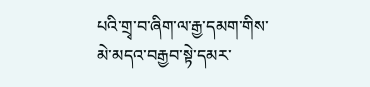པའི་གྲྭ་བ་ཞིག་ལ་རྒྱ་དམག་གིས་མེ་མདའ་བརྒྱབ་སྟེ་དམར་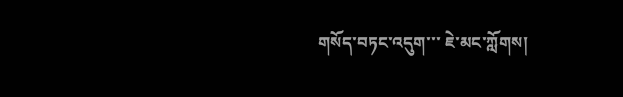གསོད་བཏང་འདུག་་་ ཇེ་མང་ཀློགས།